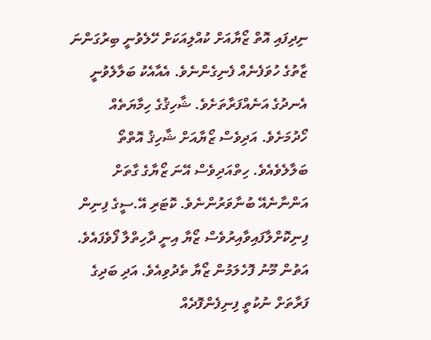ނިދިފައި އޮތް ޒޯޔާއަށް ކުއްލިއަކަށް ހޭލެވުނީ ބިރުގަންނަ ޒާތުގެ ހުވަފެނެއް ފެނިގެންނެވެ. އެއާއެކު ބަލާލެވުނީ އެނދުގެ އަނެއްފަރާތަށެވެ. ޝާހިޤުގެ ހިމާޔަތެއް ހޯދުމަށެވެ. އަދިވެސް ޒޯޔާއަށް ޝާހިޤު އޮތްތޯ ބަލާލެވެއެވެ. ހިތްއަދިވެސް އޭނަ ޒޯޔާގެ ގާތަށް އަންނާނެއޭ ބުނާވަރުންނެވެ. ކޮޓަރި އޭ.ސީގެ ފިނިން ފިނިކޮށްލާފައިވާއިރުވެސް ޒޯޔާ އިނީ ދާހިތްލާ ފޯވެފައެވެ. އަތުން މޫނު ފޮހެލަމުން ޒޯޔާ ތެދުވިއެވެ. އަދި ބަދިގެ ފަރާތަށް ނުކުތީ ފިނިފެންފޮދެއް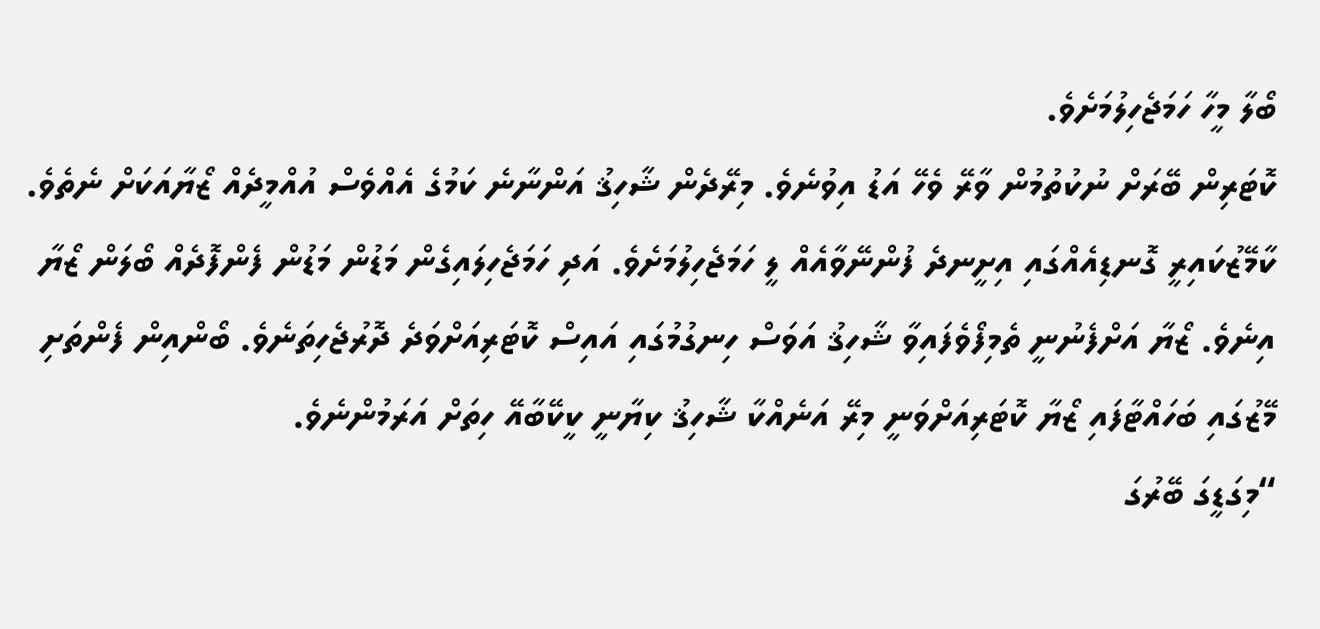ބޯލާ މީހާ ހަމަޖެހިލުމަށެވެ.
ކޮޓަރިން ބޭރަށް ނުކުތުމުން ވާރޭ ވެހޭ އަޑު އިވުނެވެ. މިރޭދެން ޝާހިޤު އަންނާނެ ކަމުގެ އެއްވެސް އުއްމީދެއް ޒޯޔާއަކަށް ނެތެވެ. ކާމޭޒުކައިރީ ގޮނޑިއެއްގައި އިށީނދެ ފުންނޭވާއެއް ލީ ހަމަޖެހިލުމަށެވެ. އަދި ހަމަޖެހިލައިގެން މަޑުން މަޑުން ފެންފޮދެއް ބޯލަން ޒޯޔާ އިނެވެ. ޒޯޔާ އަށްފެނުނީ ތެމިފޯވެފައިވާ ޝާހިޤު އަވަސް ހިނގުމުގައި އައިސް ކޮޓަރިއަށްވަދެ ދޮރުޖެހިތަނެވެ. ބޯންއިން ފެންތަށި މޭޒުގައި ބަހައްޓާފައި ޒޯޔާ ކޮޓަރިއަށްވަނީ މިރޭ އަނެއްކާ ޝާހިޤު ކިޔާނީ ކީކޭބާއޭ ހިތަށް އަރަމުންނެވެ.
“މިގަޑީގަ ބޭރުގަ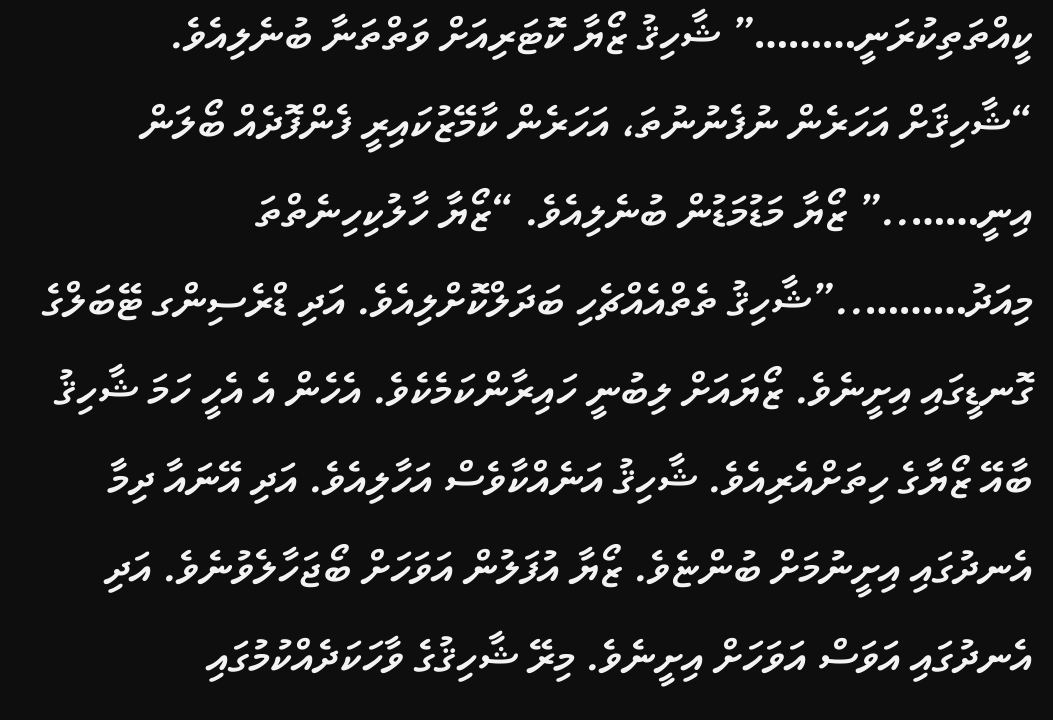ކީއްތަތިކުރަނީ………” ޝާހިޤު ޒޯޔާ ކޮޓަރިއަށް ވަތްތަނާ ބުނެލިއެވެ. “ޝާހިޤަށް އަހަރެން ނުފެނުނުތަ، އަހަރެން ކާމޭޒުކައިރީ ފެންފޮދެއް ބޯލަން އިނީ……..” ޒޯޔާ މަޑުމަޑުން ބުނެލިއެވެ. “ޒޯޔާ ހާލުކިހިނެތްތަ މިއަދު………..”ޝާހިޤު ތެތްއެއްޗެހި ބަދަލްކޮށްލިއެވެ. އަދި ޑްރެސިންގ ޓޭބަލްގެ ގޮނޑީގައި އިށީނެވެ. ޒޯޔައަށް ލިބުނީ ހައިރާންކަމެކެވެ. އެހެން އެ އެހީ ހަމަ ޝާހިޤު ބާއޭ ޒޯޔާގެ ހިތަށްއެރިއެވެ. ޝާހިޤު އަނެއްކާވެސް އަހާލިއެވެ. އަދި އޭނައާ ދިމާ އެނދުގައި އިށީނުމަށް ބުންޏެވެ. ޒޯޔާ އުފަލުން އަވަހަށް ބޯޖަހާލެވުނެވެ. އަދި އެނދުގައި އަވަސް އަވަހަށް އިށީނެވެ. މިރޭ ޝާހިޤުގެ ވާހަކަދެއްކުމުގައި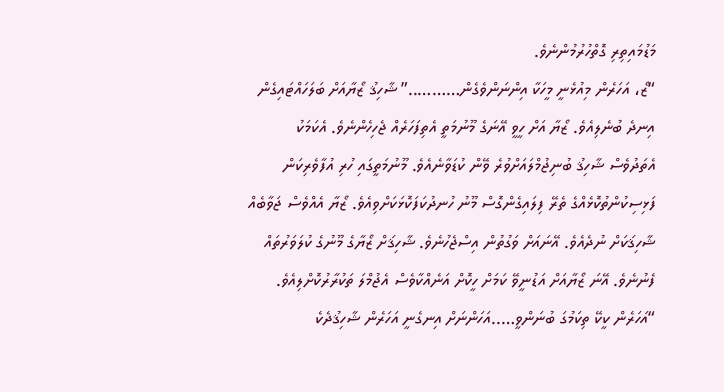މަޑުމައިތިރި ގޮތްހުރުމުންނެވެ.
“ޒޯ، އަހަރެން މިއުޅެނީ މީހަކާ އިންނަންވެގެން………..” ޝާހިޤު ޒޯޔާއަށް ބަލަހައްޓައިގެން އިނދެ ބުނެލިއެވެ. ޒޯޔާ އަށް ހީވީ އޭނަގެ މޫނުމަތީ އެތިފަހަރެއް ޖެހިހެންނެވެ. އެކަމަކު އެތަދުވެސް ޝާހިޤު ބުނިޖުމްލައަށްވުރެ ވޭން ކުޑަވާނެއެވެ. މޫނުމަތީގައި ހުރި އުފާވެރިކަން ފަޅިސިކުންތުކޮޅެއްގެ ތެރޭ ފިލައިގެންގޮސް މޫނު ހުނދުކަފަކޮޅަކަށްވިއެވެ. ޒޯޔާ އެއްވެސް ޖަވާބެއް ޝާހިޤަކަށް ނުދެއެވެ. އޭނައަށް ވަގުތުން އިސްޖެހުނެވެ. ޝާހިޤަށް ޒޯޔާގެ މޫނުގެ ކުލަވަރުތައް ފެނުނެވެ. އޭނަ ޒޯޔާއަށް އަޑުނީވޭ ކަމަށް ހީކޮށް އަނެއްކާވެސް އެޖުމްލަ ތަކުރާރުކޮށްލިއެވެ.
“އަހަރެން ކީކޭ ތިކަމުގަ ބުނަންވީ…..އަހަންނަށް އިނގެނީ އަހަރެން ޝާހިޤުދެކެ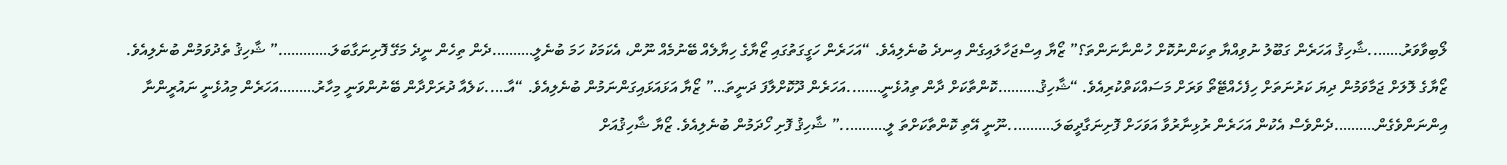ލޯބިވާވަރު……..ޝާހިޤު އަހަރެން ގަބޫލު ނުވިއްޔާ ތިކަންނުކޮށް ހުންނާނަންތަ؟” ޒޯޔާ އިސްޖަހާލައިގެން އިނދެ ބުނެލިއެވެ. “އަހަރެން ހަގީގަތުގައި ޒޯޔާގެ ހިޔާލެއް ބޭނުމެއް ނޫން، އެކަމަކު ހަމަ ބުނެލީ……….ދެން ތިހެން ނީދެ މަގޭ ފޮށިނަގާބަލަ………….” ޝާހިޤު ތެދުވަމުން ބުނެލިއެވެ.
ޒޯޔާގެ ލޮލަށް ޖަމާވަމުން ދިޔަ ކަރުނަތަށް ހިފެހެއްޓޭތޯ ވަރަށް މަސައްކަތްކުރިއެވެ. “ޝާހިޤު……….ކޮންތާކަށް ދާން ތިއުޅެނީ……..އަހަރެން ދޫކޮށްލާފަ ދަނީތަ…” ޒޯޔާ އަޅައަޅައިގަންނަމުން ބުނެލިއެވެ. “އާ…..ކަލެއާ ދުރަށްދާން ބޭނުންވަނީ މިހާރު………އަހަރެން މިއުޅެނީ ނައުރީންނާ އިންނަންވެގެން……….ދެންވެސް އެކުން އަހަރެން ރުޅިނާރުވާ އަވަހަށް ފޮށިނަގާދީބަލަ………..ނޫނީ އޭތި ކޮންތާކަށްތަ ލީ………..” ޝާހިޤު ފޮށި ހޯދަމުން ބުނެލިއެވެ. ޒޯޔާ ޝާހިޤުއަށް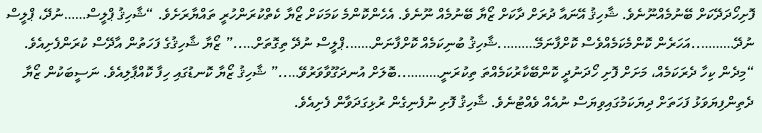ފޮށިހޯދަދޭކަށް ބޭނުމެއްނޫނެވެ. ޝާހިޤު އޭނައާ ދުރަށް ދާކަށް ޒޯޔާ ބޭނުމެއް ނޫނެވެ. އެހެންކޮންމެ ކަމަކަށް ޒޯޔާ ކެތްކުރަންހުރީ ތައްޔާރަށެވެ. “ޝާހިޤު ޕްލީސް……ނުދޭ، ޕްލީސް ނުދޭ………..އަހަރެން ކޮންމެކަމެއްވެސް ކޮށްފާނަމޭ……….ޝާހިޤު ބުނިކަމެއް ކޮށްފާނަން…….ޕްލީސް ނުދޭ ތިގޮތަށް…..” ޒޯޔާ ޝާހިޤުގެ ފަހަތުން އާދޭސް ކުރަންފެށިއެވެ. “މިދެން ކިހާ ދެރަކަމެއް، މަށަށް ފޮށި ހޯދަނުދީ ކޮންބޭކާރުކަމެއްތަ ތިކުރަނީ………..ބޮލަށް އުނދަގޫވާވަރުވޭ…..” ޝާހިޤު ޒޯޔާ ކޮނޑުގައި ހިފާ ކޮއްޕާލިއެވެ. ނަސީބަކުން ޒޯޔާ ދެތިންފިޔަވަޅު ފަހަތަށް ދިޔަކަމުގައިވިޔަސް ނުއެއް ވެއްޓުނެވެ. ޝާހިޤު ފޮށި ނުފެނިގެން ރުޅިގަދަވާން ފެށިއެވެ.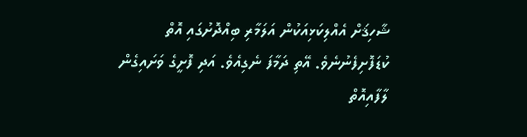ޝާހިޤަށް އެއްލިކަޅިއަކުން އަލަމާރި ބިއްދޮށުގައި އޮތް ކުޑަފޮށިފެނުނެވެ. އޭތި ދަމާފަ ނެގިއެވެ. އަދި ފޮށީގެ ވަށައިގެން ލާފާއިއޮތް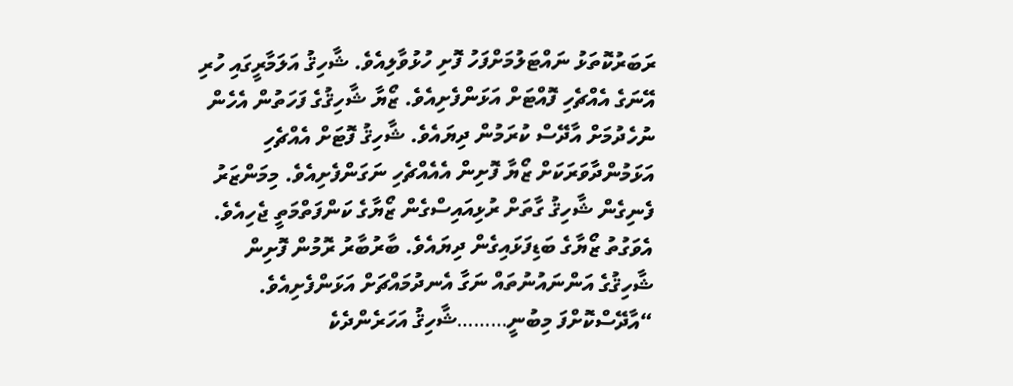ރަބަރުކޮތަޅު ނައްޓަލުމަށްފަހު ފޮށި ހުޅުވާލިއެވެ. ޝާހިޤު އަލަމާރީގައި ހުރި އޭނަގެ އެއްޗެހި ފޮއްޓަށް އަޅަންފެށިއެވެ. ޒޯޔާ ޝާހިޤުގެ ފަހަތުން އެހެން ނުހެދުމަށް އާދޭސް ކުރަމުން ދިޔައެވެ. ޝާހިޤު ފޮޓަށް އެއްޗެހި އަޅަމުންދާވަރަކަށް ޒޯޔާ ފޮށިން އެއެއްޗެހި ނަގަންފެށިއެވެ. މިމަންޒަރު ފެނިގެން ޝާހިޤު ގާތަށް ރުޅިއައިސްގެން ޒޯޔާގެ ކަންފަތްމަތީ ޖެހިއެވެ. އެވަގުތު ޒޯޔާގެ ބަޑިފަޅައިގެން ދިޔައެވެ. ބާރުބާރު ރޮމުން ފޮށިން ޝާހިޤުގެ އަންނައުނުތައް ނަގާ އެނދުމައްޗަށް އަޅަންފެށިއެވެ. “އާދޭސްކޮށްފަ މިބުނީ………ޝާހިޤު އަހަރެންދެކެ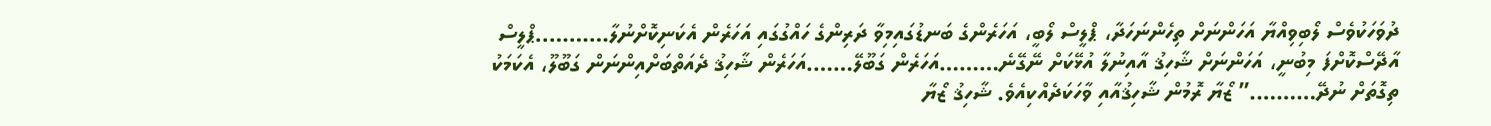ދުވަހަކުވެސް ލޯބިވިއްޔާ އަހަންނަށް ތިހެންނަހަދާ، ޕްލީސް ލޯބީ، އަހަރެންގެ ބަނޑުގައިމިވާ ދަރިންގެ ހައްގުގައި އަހަރެން އެކަނިކޮށްނުލާ………..ޕްލީސް އާދޭސްކޮށްފަ މިބުނީ، އަހަންނަށް ޝާހިޤު އާއިނުލާ އުޅޭކަށް ނޭގޭނެ………އަހަރެން ގަބޫލޭ…….އަހަރެން ޝާހިޤު ދެއަތްބަށްއިންނަން ގަބޫލޫ، އެކަމަކު ތިގޮތަށް ނުދޭ……….” ޒޯޔާ ރޮމުން ޝާހިޤުއާއި ވާހަކަދެއްކިއެވެ. ޝާހިޤު ޒޯޔާ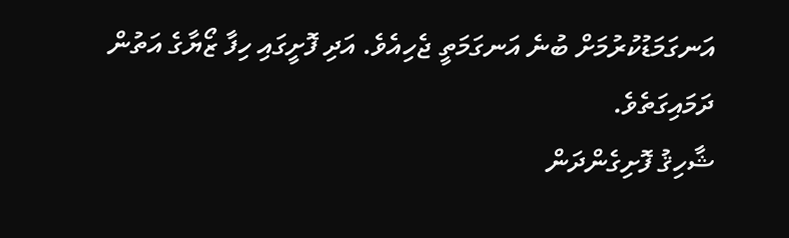އަނގަމަޑުކުރުމަށް ބުނެ އަނގަމަތީ ޖެހިއެވެ. އަދި ފޮށީގައި ހިފާ ޒޯޔާގެ އަތުން ދަމައިގަތެވެ.
ޝާހިޤު ފޮށިގެންދަން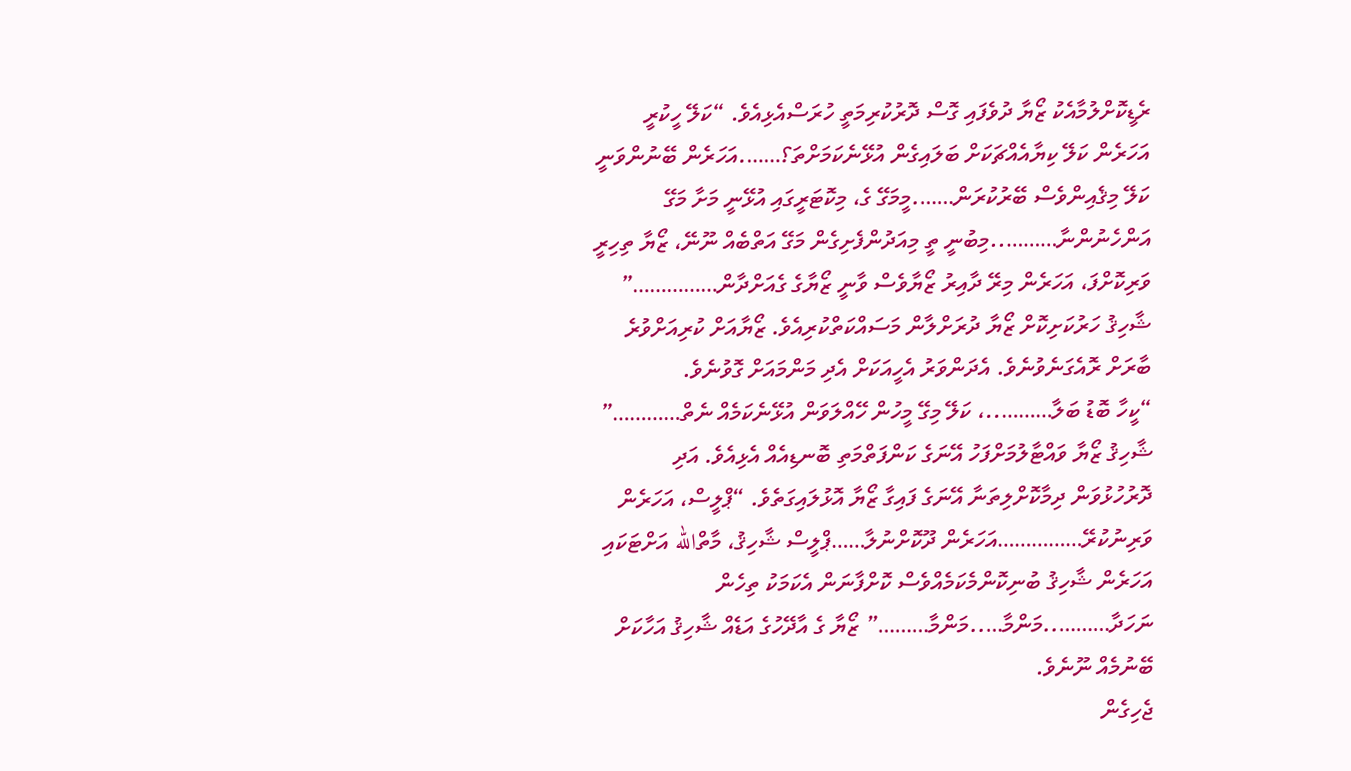ރެޑީކޮށްލުމާއެކު ޒޯޔާ ދުވެފައި ގޮސް ދޮރުކުރިމަތީ ހުރަސްއެޅިއެވެ. “ކަލޭ ހީކުރީ އަހަރެން ކަލޭ ކިޔާއެއްޗަކަށް ބަލައިގެން އުޅޭނެކަމަށްތަ؟…….އަހަރެން ބޭނުންވަނީ ކަލޭ މިޤެއިންވެސް ބޭރުކުރަން…….މީމަގޭ ގެ، މިކޮޓަރީގައި އުޅޭނީ މަށާ މަގޭ އަންހެނުންނާ………..މިބުނީ ތީ މިއަދުންފެށިގެން މަގޭ އަތްބެއް ނޫނޭ، ޒޯޔާ ތިހިރީ ވަރިކޮށްފަ، އަހަރެން މިރޭ ދާއިރު ޒޯޔާވެސް ވާނީ ޒޯޔާގެ ގެއަށްދާން……………” ޝާހިޤު ހަރުކަށިކޮށް ޒޯޔާ ދުރަށްލާން މަސައްކަތްކުރިއެވެ. ޒޯޔާއަށް ކުރިއަށްވުރެ ބާރަށް ރޮއެގަނެވުނެވެ. އެދަންވަރު އެހީއަކަށް އެދި މަންމައަށް ގޮވުނެވެ.
“ކީހާ ބޮޑު ބަލާ………..، ކަލޭ މިގޭ މީހުން ހޭއްލަވަން އުޅޭނެކަމެއް ނެތް…………” ޝާހިޤު ޒޯޔާ ވައްޓާލުމަށްފަހު އޭނަގެ ކަންފަތްމަތި ބޮނޑިއެއް އެޅިއެވެ. އަދި ދޮރުހުޅުވަން ދިމާކޮށްލިތަނާ އޭނަގެ ފައިގާ ޒޯޔާ އޮޅުލައިގަތެވެ. “ޕްލީސް، އަހަރެން ވަރިނުކުރޭ……………އަހަރެން ދޫކޮށްނުލާ……ޕްލީސް ޝާހިޤު، މާތްالله އަށްޓަކައި އަހަރެން ޝާހިޤު ބުނިކޮންމެކަމެއްވެސް ކޮށްފާނަން އެކަމަކު ތިހެން ނަހަދާ………..މަންމާ…..މަންމާ………” ޒޯޔާ ގެ އާދޭހުގެ އަޑެއް ޝާހިޤު އަހާކަށް ބޭނުމެއް ނޫނެވެ.
ޖެހިގެން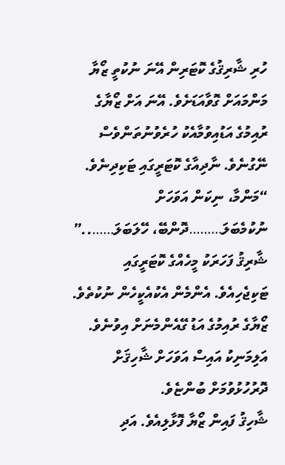ހުރި ޝާރިޤުގެ ކޮޓަރިން އޭނަ ނުކުތީ ޒޯޔާ މަންމައަށް ގޮވާއަޑަށެވެ. އޭނަ އަށް ޒޯޔާގެ ރުއިމުގެ އަޑުއިވުމާއެކު ހުރެވުނުތަންވެސް ނޭގުނެވެ. ނާދިއާގެ ކޮޓަރީގައި ޓަކިދިނެވެ. “މަންމާ، ނިކަން އަވަހަށް ނުކުމެބަލަ………ދޮންބޭ، ހޭލަބަލަ……..” ޝާރިޤު ފަހަރަކު މީހެއްގެ ކޮޓަރީގައި ޓަކިޖެހިއެވެ. އެންމެން އެކުއެކީހެން ނުކުތެވެ. ޒޯޔާގެ ރުއިމުގެ އަޑު ގޭއެންމެނަށް އިވުނެވެ. އަލިމަނިކު އައިސް އަވަހަށް ޝާހިޤަށް ދޮރުހުޅުވުމަށް ބުންޏެވެ.
ޝާހިޤު ފައިން ޒޯޔާ ފޮޅާލިއެވެ. އަދި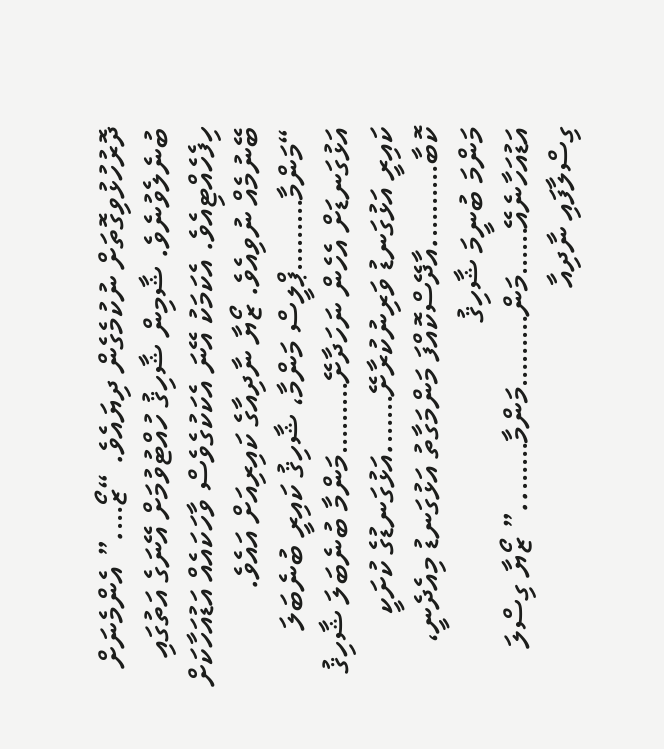ދޮރުހުޅުވިގޮތަށް ނުކުމެގެން ދިޔައެވެ. “ޒޯ….” އެންމެނަށް ބުނެލެވުނެވެ. ޝާމިން ޝާހިޤު ހުއްޓުވުމަށް އޭނަގެ އަތުގައި ހިފެހެއްޓިއެވެ. އެކަމަކު އޭނަ އެކަކުގެވެސް ވާހަކައެއް އަޑުއަހާކަށް ބޭނުމެއް ނުވިއެވެ. ޒޯޔާ ނާދިއާގެ ކައިރިއަށް އައެވެ. “މަންމާ………ޕްލީސް މަންމާ، ޝާހިޤު ކައިރީ ބުނެބަލަ އަޅުގަނޑަށް އެހެން ނަހަދާށޭ………މަންމާ ބުނެބަލަ ޝާހިޤު ކައިރީ އަޅުގަނޑު ވަރިނުކުރާށޭ…….އަޅުގަނޑުގެ ކުށަކީ ކޮބާ……….އާދޭސްކޮއްފަ މަންމަގާތު އަޅުގަނޑު މިއެދެނީ، މަންމަ ބުނީމަ ޝާހިޤު އަޑުއަހާނެއޭ……މަން………މަންމާ……..” ޒޯޔާ ގިސްލަ ގިސްލާފައި ނާދިއާ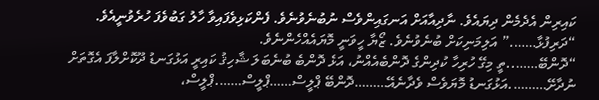ކައިރިން އެދެމެން ދިޔައެވެ. ނާދިއާއަށް އަނގައިންވެސް ނުބުނެވުނެވެ. ފެންކަޅިވެފައިވާ ހާލު ގަބުވެފަ ހުރެވުނީއެވެ. “ދަރިފުޅާ…….” އަލިމަނިކަށް ބުނެވުނެވެ. ޒޯޔާ ހީވަނީ މޮޔައެއްހެންނެވެ.
“ދޮންބޭ……..ތީ މިގޭ ހުރިހާ ކުދިންގެ ދޮންބެއެއްނު، އަޅެ ދޮންބެ ބުނެބަލަ ޝާހިޤު ކައިރީ އަޅުގަނޑު ދޫކޮށްލާފަ އެގޮތަށް ނުދާށޭ……….އަޅުގަނޑު މޮޔަވެސް ވެދާނެއޭ………ދޮންބޭ ޕްލީސް……ޕްލީސް…….ޕްލީސް،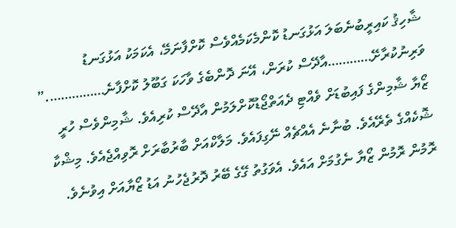ޝާހިޤު ކައިރީބުނެބަލަ އަޅުގަނޑު ކޮންމެކަމެއްވެސް ކޮށްފާނަމޭ، އެކަމަކު އަޅުގަނޑު ވަރިނުކުރާށޭ…………އާދޭސް ކުރަން، އޭނަ ދޮންބެގެ ވާހަކަ ގަބޫލު ކޮށްފާނެ…………….” ޒޯޔާ ޝާމިންގެ ފައިބުޑަށް ވެއްޓި ދެއަތްޖޯޑުކޮށްލަމުން އާދޭސް ކުރިއެވެ. ޝާމިންވެސް ހުރީ ޝޮކެއްގެ ތެރޭއެވެ. ބުނާނެ އެއްޗެއް ނޭގިފައެވެ. މަލާކްއަށް ބާރުބާރަށް ރޮވިއްޖެއެވެ. މިޝްކާ ރޮމުން ރޮމުން ޒޯޔާ ނެގުމަށް އައެވެ. އެވަގުތު ގޭގެ ބޭރު ދޮރުޖެހުނު އަޑު ޒޯޔާއަށް އިވުނެވެ.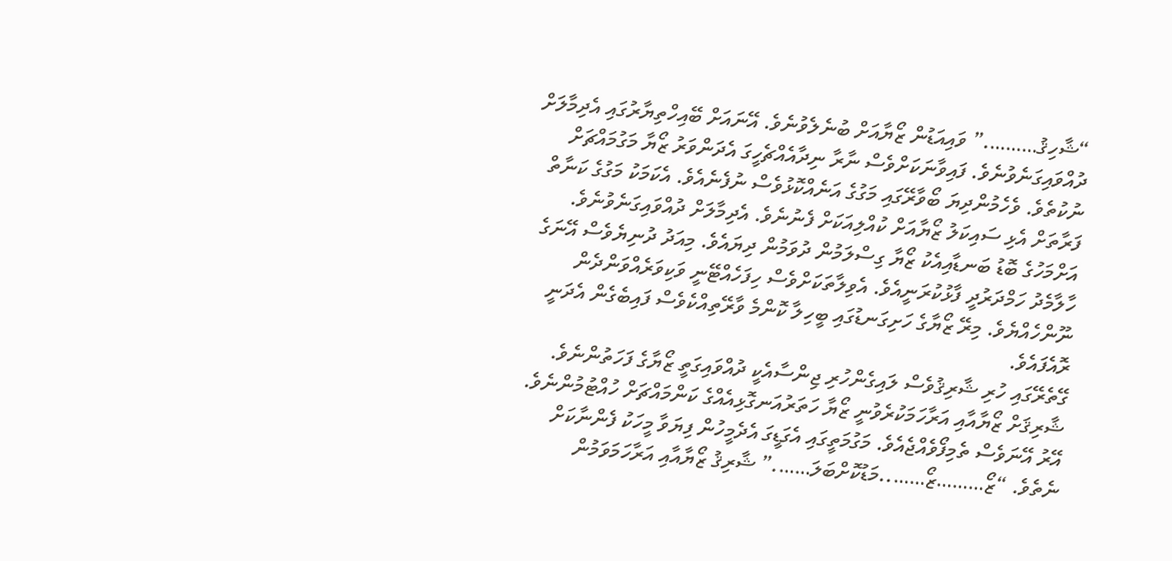“ޝާހިޤު……….” ވައިއަޑުން ޒޯޔާއަށް ބުނެލެވުނެވެ. އޭނައަށް ބޭއިހްތިޔާރުގައި އެދިމާލަށް ދުއްވައިގަނެވުނެވެ. ފައިވާނަކަށްވެސް ނާރާ ނިދާއެއްޗެހީގަ އެދަންވަރު ޒޯޔާ މަގުމައްޗަށް ނުކުތެވެ. ވެހެމުންދިޔަ ބޯވާރޭގައި މަގުގެ އަނެއްކޮޅުވެސް ނުފެނެއެވެ. އެކަމަކު މަގުގެ ކަނާތް ފަރާތަށް އެޅި ސައިކަލު ޒޯޔާއަށް ކުއްލިއަކަށް ފެނުނެވެ. އެދިމާލަށް ދުއްވައިގަނެވުނެވެ. އަށްމަހުގެ ބޮޑު ބަނޑާއިއެކު ޒޯޔާ ގިސްލަމުން ދުވަމުން ދިޔައެވެ. މިއަދު ދުނިޔެވެސް އޭނަގެ ހާލާމެދު ހަމްދަރުދީ ފާޅުކުރަނީއެވެ. އެވިލާތަކަށްވެސް ހިފަހެއްޓޭނީ ވަކިވަރެއްވަންދެން ނޫންހެއްޔެވެ. މިރޭ ޒޯޔާގެ ހަށިގަނޑުގައި ބީހިލާ ކޮންމެ ވާރޭތިއްކެވެސް ފައިބެގެން އެދަނީ ރޮއެފައެވެ.
ގޭތެރޭގައި ހުރި ޝާރިޤުވެސް ލައިގެންހުރި ޖިންސާއެކީ ދުއްވައިގަތީ ޒޯޔާގެ ފަހަތުންނެވެ. ޝާރިޤަށް ޒޯޔާއާއި އަރާހަމަކުރެވުނީ ޒޯޔާ ހަތަރުއަނގޮޅިއެއްގެ ކަންމައްޗަށް ހުއްޓުމުންނެވެ. އޭރު އޭނަވެސް ތެމިފޯވެއްޖެއެވެ. މަގުމަތީގައި އެގަޑީގަ އެދެމީހުން ފިޔަވާ މީހަކު ފެންނާކަށް ނެތެވެ. “ޒޯ………ޒޯ……..މަޑުކޮށްބަލަ…….” ޝާރިޤު ޒޯޔާއާއި އަރާހަމަވަމުން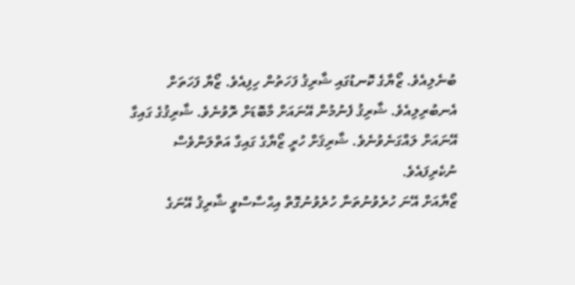ބުނެލިއެވެ. ޒޯޔާގެ ކޮނޑުގައި ޝާރިޤު ފަހަތުން ހިފިއެވެ. ޒޯޔާ ފަހަތަށް އެނބުރިލިއެވެ. ޝާރިޤު ފެނުމުން އޭނައަށް މާބޮޑަށް ރޮވުނެވެ. ޝާރިޤުގެ ގައިގާ އޭނައަށް ލައްގަނެވުނެވެ. ޝާރިޤަށް ހުރީ ޒޯޔާގެ ގައިގާ އަތްލަންވެސް ނުކެރިފައެވެ.
ޒޯޔާއަށް އޭނަ ހުރެވުނުތަނާ ހުރެވުނުގޮތް އިޙްސާސްވީ ޝާރިޤު އޭނަގެ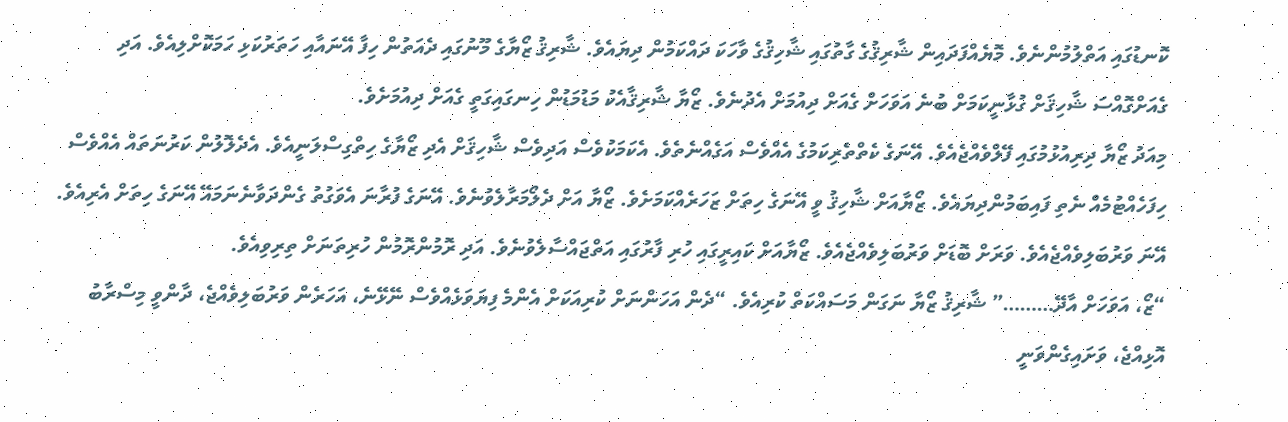ކޮނޑުގައި އަތްލުމުންނެވެ. މޮޔެއްފަދައިން ޝާރިޤުގެ ގާތުގައި ޝާހިޤުގެ ވާހަކަ ދައްކަމުން ދިޔައެވެ. ޝާރިޤު ޒޯޔާގެ މޫނުގައި ދެއަތުން ހިފާ އޭނައާއި ހަތަރުކަޅި ހަމަކޮށްލިއެވެ. އަދި ގެއަށްގޮއްސަ ޝާހިޤަށް ގުޅާނީކަމަށް ބުނެ އަވަހަށް ގެއަށް ދިއުމަށް އެދުނެވެ. ޒޯޔާ ޝާރިޤާއެކު މަޑުމަޑުން ހިނގައިގަތީ ގެއަށް ދިއުމަށެވެ.
މިއަދު ޒޯޔާ ދިރިއުޅުމުގައި ފޭލްވެއްޖެއެވެ. އޭނަގެ ކެތްތެރިކަމުގެ އެއްވެސް އަގެއްނެތެވެ. އެކަމަކުވެސް އަދިވެސް ޝާހިޤަށް އެދި ޒޯޔާގެ ހިތްގިސްލަނީއެވެ. އެދެލޮލުން ކަރުނަތައް އެއްވެސް ހިފަހެއްޓުމެއް ނެތި ފައިބަމުންދިޔައެވެ. ޒޯޔާއަށް ޝާހިޤު ވީ އޭނަގެ ހިތަށް ޒަހަރެއްކަމަށެވެ. ޒޯޔާ އަށް ދެލޯމަރާލެވުނެވެ. އޭނަގެ ފުރާނަ އެވަގުތު ގެންދަވާނެނަމައޭ އޭނަގެ ހިތަށް އެރިއެވެ. އޭނަ ވަރުބަލިވެއްޖެއެވެ. ވަރަށް ބޮޑަށް ވަރުބަލިވެއްޖެއެވެ. ޒޯޔާއަށް ކައިރީގައި ހުރި ފާރުގައި އަތްޖައްސާލެވުނެވެ. އަދި ރޮމުންރޮމުން ހުރިތަނަށް ތިރިވިއެވެ.
“ޒޯ، އަވަހަށް އާދޭ………” ޝާރިޤު ޒޯޔާ ނަގަން މަސައްކަތް ކުރިއެވެ. “ދެން އަހަންނަށް ކުރިއަކަށް އެންމެ ފިޔަވަޅެއްވެސް ނޭޅޭނެ، އަހަރެން ވަރުބަލިވެއްޖެ، ދާންވީ މިސްރާބު އޮޅިއްޖެ، ވަށައިގެންވަނީ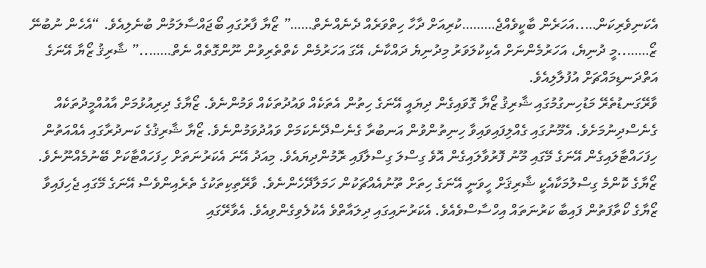އެކަނިވެރިކަން…..އަހަރެން ބާކީވެއްޖެ………ކުރިއަށް ދާހާ ހިތްވަރެއް ދެނެއްނެތް……” ޒޯޔާ ފާރުގައި ބޯޖައްސާލަމުން ބުނެލިއެވެ. “އެހެން ނުބުނޭ ޒޯ……..މީ ދުނިޔެ، އަހަރުމެންނަށް އެކިކުލަވަރު މިދުނިޔެ ދައްކާނެ، އޭގަ އަހަރުމެން ކެތްތެރިވުން ނޫންގޮތެއް ނެތް……..” ޝާރިޤު ޒޯޔާ އޭނަގެ އަތްދަނޑިމައްޗަށް އުފުލާލިއެވެ.
ވާރޭގަނޑުތެރޭ މަޑުހިނގުމުގައި ޝާރިޤު ޒޯޔާ ގޮވައިގެން ދިޔައީ އޭނަގެ ހިތުން އެތަކެއް ވައުދުތަކެއް ވަމުންނެވެ. ޒޯޔާގެ ދިރިއުޅުމަށް އާއުއްމީދުތަކެއް ގެނެސްދިނުމަށެވެ. އެމޫނުގައި ގެއްލިފައިވައިވާ ހިނިތުންވުން އަނބުރާ ގެނެސްދޭނެކަމަށް ވައުދުވަމުންނެވެ. ޒޯޔާ ޝާރިޤުގެ ކަނދުރާގައި އެއްއަތުން ހިފަހައްޓާލައިގެން އޭނަގެ މޭގައި މޫނު ފޮރުވާލައިގެން އޮވެ ގިސްލަ ގިސްލާފައި ރޮމުންދިޔައެވެ. މިއަދު އޭނަ އެކަރުނަތަށް ހިފަހައްޓާކަށް ބޭނުމެއްނޫނެވެ. ޒޯޔާގެ ކޮންމެ ގިސްލުމަކާއެކީ ޝާރިޤަށް ހީވަނީ އޭނަގެ ހިތަށް ތޫނުއެއްޗަކުން ހަމަލާދޭހެންނެވެ. ވާރޭތިކިތަކުގެ ތެރެއިންވެސް އޭނަގެ މޭގައި ޖެހިފައިވާ ޒޯޔާގެ ކޯތާފަތުން ފައިބާ ކަރުނަތައް އިހްސާސްވެއެވެ. އެކަރުނައިގައި ދިލައާތްވެ އެކުލެވިގެންވިއެވެ. އެވާރޭގައި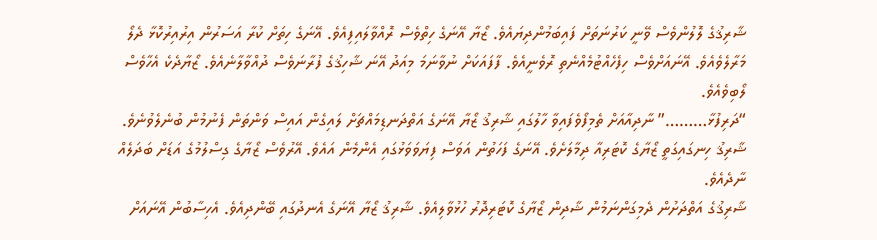ޝާރިޤުގެ ލޮލުންވެސް ވޭނީ ކަރުނަތަށް ފައިބަމުންދިޔައެވެ. ޒޯޔާ އޭނަގެ ހިތްވެސް ރޮއްވާލައިފިއެވެ. އޭނަގެ ހިތަށް ކުރާ އަސަރުން އިރުއިރުކޮޅާ ދެލޯ މަރާލެވެއެވެ. އޭނައަށްވެސް ހިފެހެއްޓުމެއްނެތި ރޮވެނީއެވެ. ފާފައަކަށް ނުވާނަމަ މިއަދު އޭނަ ޝާހިޤުގެ ފުރާނަވެސް ދުއްވާލާނެއެވެ. ޒޯޔާދެކެ އެހާވެސް ލޯބިވެއެވެ.
“ދަރިފުޅާ………” ނާދިއާއަށް ތެމިފޯވެފައިވާ ހާލުގައި ޝާރިޤު ޒޯޔާ އޭނަގެ އަތްދަނޑިމައްޗަށް ލައިގެން އައިސް ވަންތަން ފެނުމުން ބުނެލެވުނެވެ. ޝާރިޤު ހިނގައިގަތީ ޒޯޔާގެ ކޮޓަރިއާ ދިމާލަށެވެ. އޭނަގެ ފަހަތުން އަވަސް ފިޔަވަވަޅުގައި އެންމެން އައެވެ. އޭރުވެސް ޒޯޔާގެ ގިސްލުމުގެ އަޑަށް ބަދަލެއް ނާދެއެވެ.
ޝާރިޤުގެ އަތްދަށުން ދެމިގަންނަމުން ޝާދިން ޒޯޔާގެ ކޮޓަރިދޮރު ހުޅުވާލިއެވެ. ޝާރިޤު ޒޯޔާ އޭނަގެ އެނދުގައި ބޭންދިއެވެ. އެހިސާބުން އޭނައަށް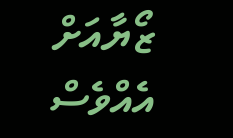ޒޯޔާއަށް އެއްވެސް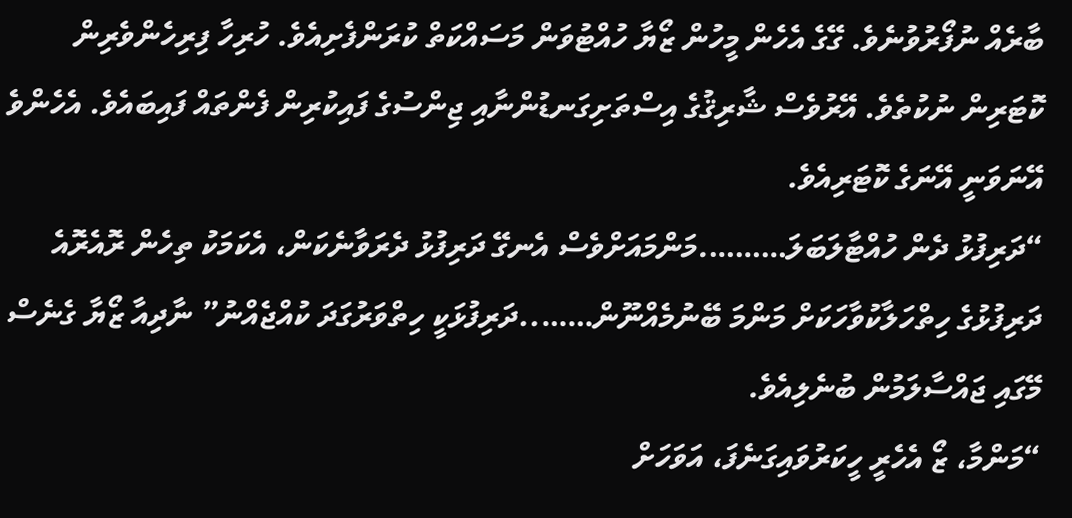ބާރެއް ނުފޯރުވުނެވެ. ގޭގެ އެހެން މީހުން ޒޯޔާ ހުއްޓުވަން މަސައްކަތް ކުރަންފެށިއެވެ. ހުރިހާ ފިރިހެންވެރިން ކޮޓަރިން ނުކުތެވެ. އޭރުވެސް ޝާރިޤުގެ އިސްތަށިގަނޑުންނާއި ޖިންސުގެ ފައިކުރިން ފެންތައް ފައިބައެވެ. އެހެންވެ އޭނަވަނީ އޭނަގެ ކޮޓަރިއެވެ.
“ދަރިފުޅު ދެން ހުއްޓާލަބަލަ……….މަންމައަށްވެސް އެނގޭ ދަރިފުޅު ދެރަވާނެކަން، އެކަމަކު ތިހެން ރޮއެރޮއެ ދަރިފުޅުގެ ހިތްހަލާކުވާހަކަށް މަންމަ ބޭނުމެއްނޫން……..ދަރިފުޅަކީ ހިތްވަރުގަދަ ކުއްޖެއްނު” ނާދިއާ ޒޯޔާ ގެނެސް މޭގައި ޖައްސާލަމުން ބުނެލިއެވެ.
“މަންމާ، ޒޯ އެހެރީ ހީކަރުވައިގަނެފަ، އަވަހަށް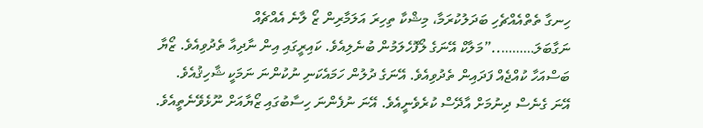ހިނގާ ތެތްއެއްޗެހި ބަދަލުކުރަމާ، މިޝްކާ ތިހިރަ އަލަމާރިން ޒޯ ލާނެ އެއްޗެއް ނަގާބަލަ………..”މަލާކް އޭނަގެ ލޯފޮހެލަމުން ބުނެލިއެވެ. ކައިރީގައި އިން ނާދިއާ ތެދުވިއެވެ. ޒޯޔާ ބަސްއަހާ ކުއްޖެއް ފަދައިން ތެދުވިއެވެ. އޭނަގެ ދުލުން ހަމައެކަނި ނުކުންނަ ނަމަކީ ޝާހިޤުއެވެ. އޭނަ ގެނެސް ދިނުމަށް އާދޭސް ކުރެވެނީއެވެ. އޭނަ ނުފެންނަ ހިސާބުގައި ޒޯޔާއަށް ނޫޅެވޭނެތީއެވެ.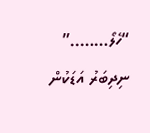“ހެލޯ……..” ނިދިބަރު އަޑަކުން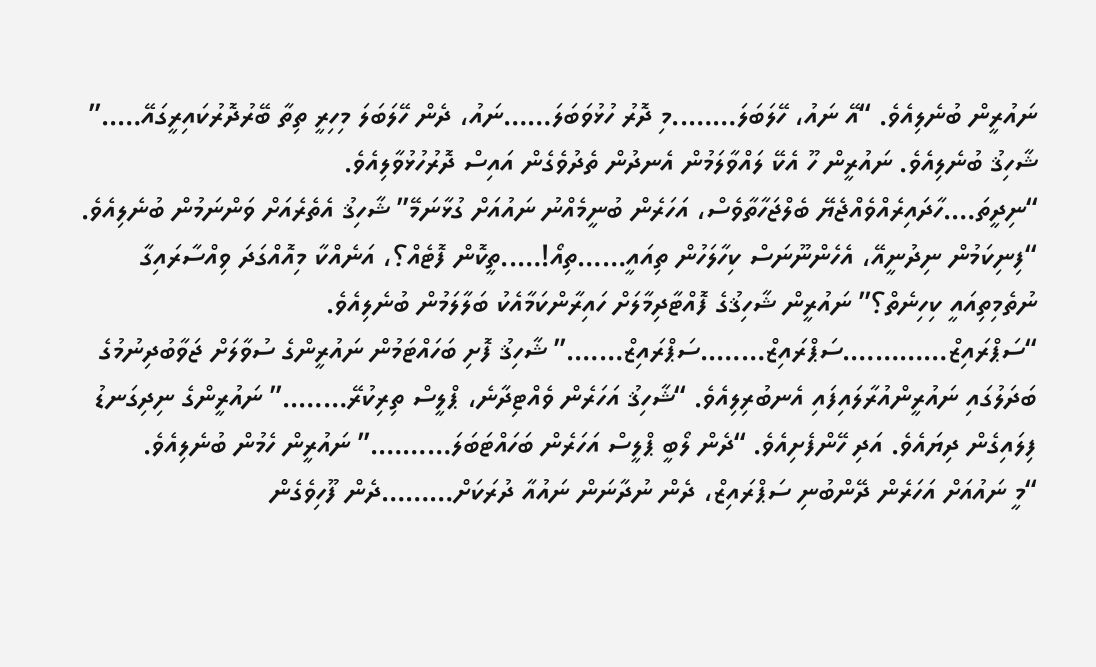ނައުރީން ބުނެލިއެވެ. “އޭ ނައު، ހޭލަބަލަ……..މި ދޮރު ހުޅުވަބަލަ……ނައު، ދެން ހޭލަބަލަ މިހިރީ ތިތާ ބޭރުދޮރުކައިރީގައޭ…..” ޝާހިޤު ބުނެލިއެވެ. ނައުރީން ހޫ އެކޭ ލައްވާލަމުން އެނދުން ތެދުވެގެން އައިސް ދޮރުހުޅުވާލިއެވެ.
“ނިދީތަ….ހާދައިރެއްވެއްޖެޔޭ ބެލްޖަހާތާވެސް، އަހަރެން ބުނީމެއްނު ނައުއަށް ގުޅާނަމޭ” ޝާހިޤު އެތެރެއަށް ވަންނަމުން ބުނެލިއެވެ. “ފިނިކަމުން ނިދުނީއޭ، އެހެންނޫނަސް ކިހާލަހުން ތިއައީ……ތިއޯ!…..ތީކޮން ފޮޓެއް؟، އަނެއްކާ މިއޮއްގަދަ ވިއްސާރައިގާ ނުތެމިތިއައީ ކިހިނެތް؟” ނައުރީން ޝާހިޤުގެ ފޮއްޓާދިމާލަށް ހައިރާންކަމާއެކު ބަލާލަމުން ބުނެލިއެވެ.
“ސަޕްރައިޒް………….ސަޕްރައިޒް……..ސަޕްރައިޒް…….” ޝާހިޤު ފޮށި ބަހައްޓަމުން ނައުރީންގެ ސުވާލަށް ޖަވާބުދިނުމުގެ ބަދަލުގައި ނައުރީންއުރާލައިފައި އެނބުރިލިއެވެ. “ޝާހިޤު އަހަރެން ވެއްޓިދާނެ، ޕްލީސް ތިރިކުރޭ……..” ނައުރީންގެ ނިދިގަނޑު ފިލައިގެން ދިޔައެވެ. އަދި ހޭންފެށިއެވެ. “ދެން ލޯބީ ޕްލީސް އަހަރެން ބަހައްޓަބަލަ……….” ނައުރީން ހެމުން ބުނެލިއެވެ.
“މީ ނައުއަށް އަހަރެން ދޭންބުނި ސަޕްރައިޒް، ދެން ނުދާނަން ނައުއާ ދުރަކަށް………ދެން ފޫހިވެގެން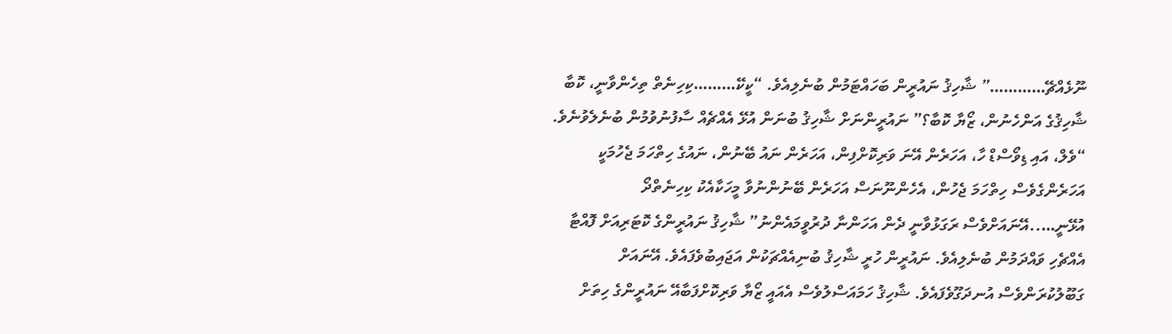ނޫޅެއްޗޭ…………” ޝާހިޤު ނައުރީން ބަހައްޓަމުން ބުނެލިއެވެ. “ކީކޭ………ކިހިނެތް ތިހެންވާނީ، ކޮބާ ޝާހިޤުގެ އަންހެނުން، ޒޯޔާ ކޮބާ؟” ނައުރީންނަށް ޝާހިޤު ބުނަން އުޅޭ އެއްޗެއް ސާފުނުވުމުން ބުނެލެވުނެވެ. “ވެލް، އައި ޑިވޯސްޑް ހާ، އަހަރެން އޭނަ ވަރިކޮށްފިން، އަހަރެން ނައު ބޭނުން، ނައުގެ ހިތްހަމަ ޖެހުމަކީ އަހަރެންގެވެސް ހިތްހަމަ ޖެހުން، އެހެންނޫނަސް އަހަރެން ބޭނުންނުވާ މީހަކާއެކު ކިހިނެތްދޯ އުޅޭނީ…..އޭނައަށްވެސް ރަގަޅުވާނީ ދެން އަހަންނާ ދުރުވީމައެންނު” ޝާހިޤު ނައުރީންގެ ކޮޓަރިއަށް ފޮއްޓާ އެއްޗެހި ވައްދަމުން ބުނެލިއެވެ. ނައުރީން ހުރީ ޝާހިޤު ބުނިއެއްޗަކުން އަޖައިބުވެފައެވެ. އޭނައަށް ގަބޫލުކުރަންވެސް އުނދަގޫވެފައެވެ. ޝާހިޤު ހަމައަސްލުވެސް އެއައީ ޒޯޔާ ވަރިކޮށްފަބާއޭ ނައުރީންގެ ހިތަށް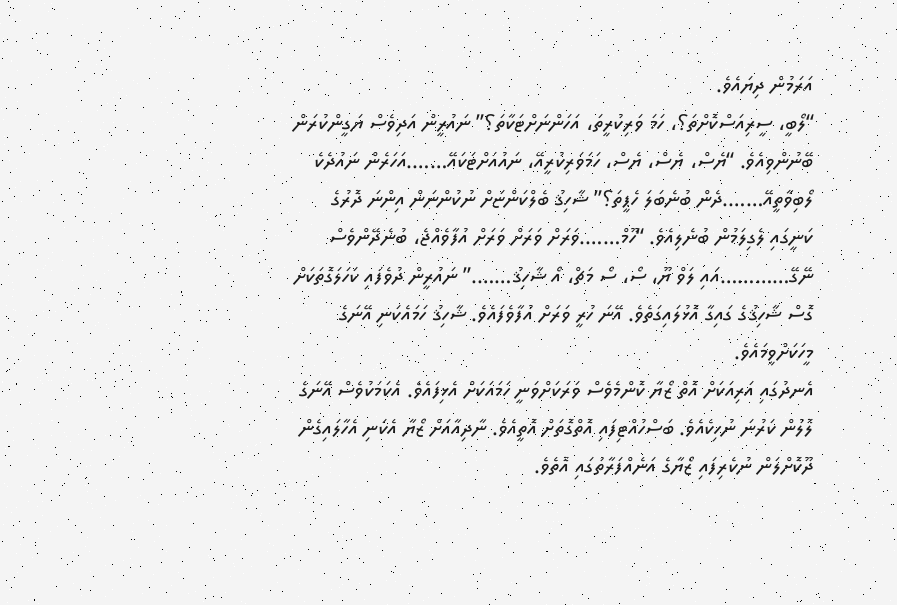އަރަމުން ދިޔައެވެ.
“ލޯބީ، ސީރިއަސްކޮށްތަ؟، ހަމަ ވަރިކުރީތަ، އަހަންނަށްޓަކާތަ؟” ނައުރީން އަދިވެސް ޔަގީންކުރަން ބޭނުންވިއެވެ. “ޔެސް، ޔެސް، ޔެސް، ހަމަވަރިކުރީއޭ، ނައުއަށްޓަކައޭ…….އަހަރެން ނައުދެކެ ލޯބިވާތީއޭ…….ދެން ބުނެބަލަ ހެޕީތަ؟” ޝާހިޤު ބެލްކަންޏަށް ނުކުންނަން އިންނަ ދޮރުގެ ކަނީގައި ލެގިލަމުން ބުނެލިއެވެ. “ހޫމް…….ވަރަށް ވަރަށް ވަރަށް އުފާވެއްޖެ، ބުނެދޭންވެސް ނޭގޭ…………އައި ލަވް ޔޫ، ސޯ، ސޯ މަޗް، އޯ ޝާހިޤު…….” ނައުރީން ދުވެފައި ކަހަލަގޮތަކަށް ގޮސް ޝާހިޤުގެ ގައިގާ އޮޅުލައިގަތެވެ. އޭނަ ހުރީ ވަރަށް އުފާވެފައެވެ. ޝާހިޤު ހަމައެކަނި އޭނަގެ މީހަކަށްވީމައެވެ.
އެނދުގައި އަރިއަކަށް އޮތް ޒޯޔާ ކޮންމެވެސް ވަރަކަށްވަނީ ހަމައަކަށް އެޅިފައެވެ. އެކަމަކުވެސް އޭނަގެ ލޮލުން ކަރުނަ ނުހިކެއެވެ. ބަސްހުއްޓިފައި އޮތްގޮތަށް އޮތީއެވެ. ނާދިއާއަށް ޒޯޔާ އެކަނި އެހާލައިގެން ދޫކޮށްލަން ނުކެރިފައި ޒޯޔާގެ އަނެއްފަރާތުގައި އޮތެވެ.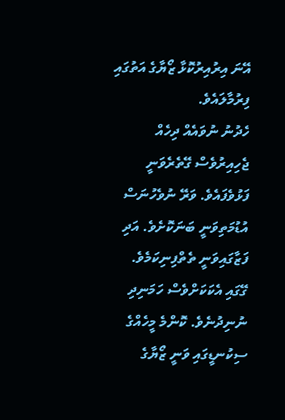އޭނަ އިރުއިރުކޮޅާ ޒޯޔާގެ އަތުގައި ފިރުމާލައެވެ.
ހެދުނު ނުވައެއް ދިހެއް ޖެހިއިރުވެސް ގޭތެރެވަނީ ފަޅުވެފައެވެ. ވަރޭ ނުވެހުނަސް އުޑުމަތިވަނީ ބަނަކޮށެވެ. އަދި ފަޒާގައިވަނީ ތެތްފިނިކަމެވެ. ގޭގައި އެކަކަށްވެސް ހަމަނިދި ނުނިދުނެވެ. ކޮންމެ މީހެއްގެ ސިކުނޑީގައި ވަނީ ޒޯޔާގެ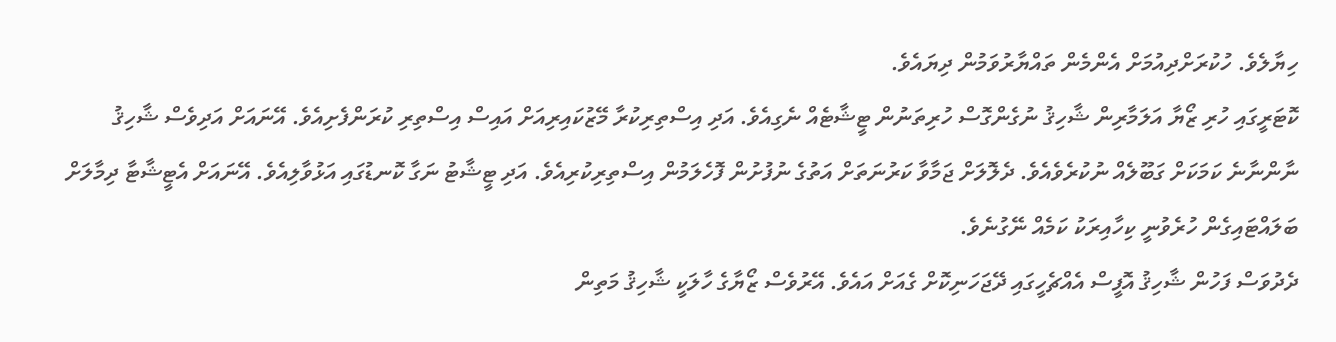ހިޔާލެވެ. ހުކުރަށްދިއުމަށް އެންމެން ތައްޔާރުވަމުން ދިޔައެވެ.
ކޮޓަރީގައި ހުރި ޒޯޔާ އަލަމާރިން ޝާހިޤު ނުގެންގޮސް ހުރިތަނުން ޓީޝާޓެއް ނެގިއެވެ. އަދި އިސްތިރިކުރާ މޭޒުކައިރިއަށް އައިސް އިސްތިރި ކުރަންފެށިއެވެ. އޭނައަށް އަދިވެސް ޝާހިޤު ނާންނާނެ ކަމަކަށް ގަބޫލެއް ނުކުރެވެއެވެ. ދެލޮލަށް ޖަމާވާ ކަރުނަތަށް އަތުގެ ނުފުށުން ފޮހެލަމުން އިސްތިރިކުރިއެވެ. އަދި ޓީޝާޓު ނަގާ ކޮނޑުގައި އަޅުވާލިއެވެ. އޭނައަށް އެޓީޝާޓާ ދިމާލަށް ބަލައްޓައިގެން ހުރެވުނީ ކިހާއިރަކު ކަމެއް ނޭގުނެވެ.
ދެދުވަސް ފަހުން ޝާހިޤު އޮފީސް އެއްޗެހީގައި ދޭޖަހަނިކޮށް ގެއަށް އައެވެ. އޭރުވެސް ޒޯޔާގެ ހާލަކީ ޝާހިޤު މަތިން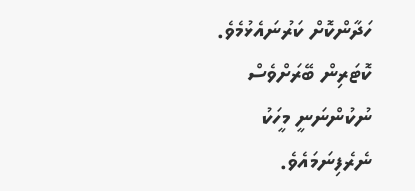ހަދާންކޮށް ކަރުނައެޅުމެވެ. ކޮޓަރިން ބޭރަށްވެސް ނުކުންނަނީ މީހަކު ނެރެފިނަމައެވެ.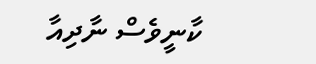ކާނީވެސް ނާދިއާ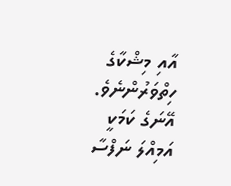އާއި މިޝްކާގެ ހިތްވަރުންނެވެ. އޭނަގެ ކަމަކީ އަމިއްލަ ނަފްސާ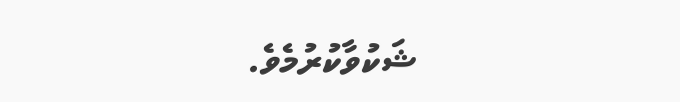ޝަކުވާކުރުމެވެ.